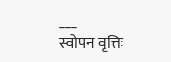___
स्वोपन वृत्तिः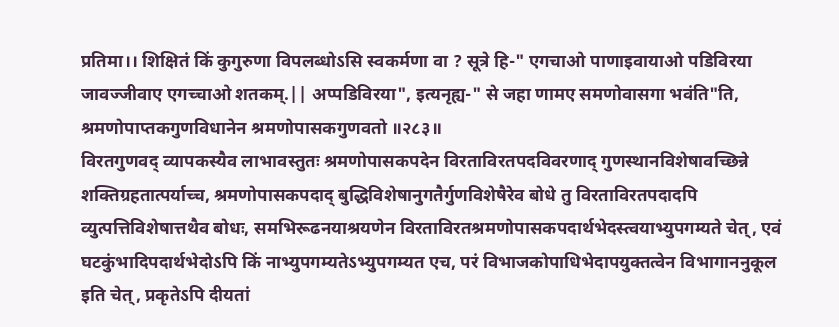प्रतिमा।। शिक्षितं किं कुगुरुणा विपलब्धोऽसि स्वकर्मणा वा ? सूत्रे हि-" एगचाओ पाणाइवायाओ पडिविरया जावज्जीवाए एगच्चाओ शतकम्.|| अप्पडिविरया", इत्यनृह्य-" से जहा णामए समणोवासगा भवंति"ति, श्रमणोपाप्तकगुणविधानेन श्रमणोपासकगुणवतो ॥२८३॥
विरतगुणवद् व्यापकस्यैव लाभावस्तुतः श्रमणोपासकपदेन विरताविरतपदविवरणाद् गुणस्थानविशेषावच्छिन्ने शक्तिग्रहतात्पर्याच्च, श्रमणोपासकपदाद् बुद्धिविशेषानुगतैर्गुणविशेषैरेव बोधे तु विरताविरतपदादपि व्युत्पत्तिविशेषात्तथैव बोधः, समभिरूढनयाश्रयणेन विरताविरतश्रमणोपासकपदार्थभेदस्त्वयाभ्युपगम्यते चेत्, एवं घटकुंभादिपदार्थभेदोऽपि किं नाभ्युपगम्यतेऽभ्युपगम्यत एच, परं विभाजकोपाधिभेदापयुक्तत्वेन विभागाननुकूल इति चेत्, प्रकृतेऽपि दीयतां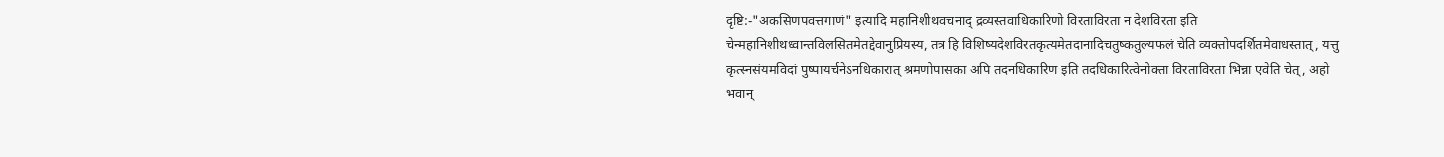दृष्टि:-"अकसिणपवत्तगाणं" इत्यादि महानिशीथवचनाद् द्रव्यस्तवाधिकारिणो विरताविरता न देशविरता इति चेन्महानिशीथध्वान्तविलसितमेतद्देवानुप्रियस्य, तत्र हि विशिष्यदेशविरतकृत्यमेतदानादिचतुष्कतुल्यफलं चेति व्यक्तोपदर्शितमेवाधस्तात्, यत्तु कृत्स्नसंयमविदां पुष्पायर्चनेऽनधिकारात् श्रमणोपासका अपि तदनधिकारिण इति तदधिकारित्वेनोक्ता विरताविरता भिन्ना एवेति चेत्, अहो भवान्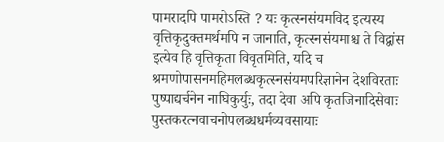पामरादपि पामरोऽस्ति ? यः कृत्स्नसंयमविद इत्यस्य वृत्तिकृदुक्तमर्थमपि न जानाति, कृत्स्नसंयमाश्च ते विद्वांस इत्येव हि वृत्तिकृता विवृतमिति, यदि च श्रमणोपासनमहिमलब्धकृत्स्नसंयमपरिज्ञानेन देशविरताः पुष्पाद्यर्चनेन नाघिकुर्युः, तदा देवा अपि कृतजिनादिसेवाः पुस्तकरत्नवाचनोपलब्धधर्मव्यवसायाः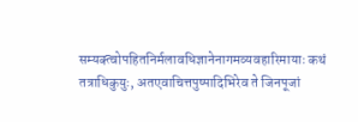सम्यक्त्वोपहितनिर्मलावधिज्ञानेनागमव्यवहारिमायाः कथं तत्राधिकुयुः, अतएवाचित्तपुष्पादिभिरेव ते जिनपूजां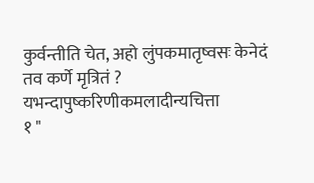कुर्वन्तीति चेत, अहो लुंपकमातृष्वसः केनेदं तव कर्णे मृत्रितं ? यभन्दापुष्करिणीकमलादीन्यचित्ता
१ "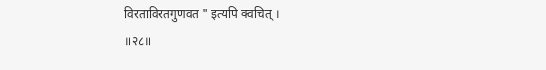विरताविरतगुणवत " इत्यपि क्वचित् ।
॥२८॥